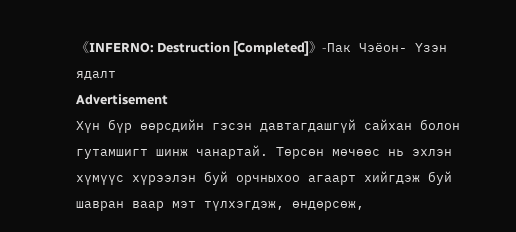《INFERNO: Destruction [Completed]》-Пак Чэёон- Үзэн ядалт
Advertisement
Хүн бүр өөрсдийн гэсэн давтагдашгүй сайхан болон гутамшигт шинж чанартай. Төрсөн мөчөөс нь эхлэн хүмүүс хүрээлэн буй орчныхоо агаарт хийгдэж буй шавран ваар мэт түлхэгдэж, өндөрсөж,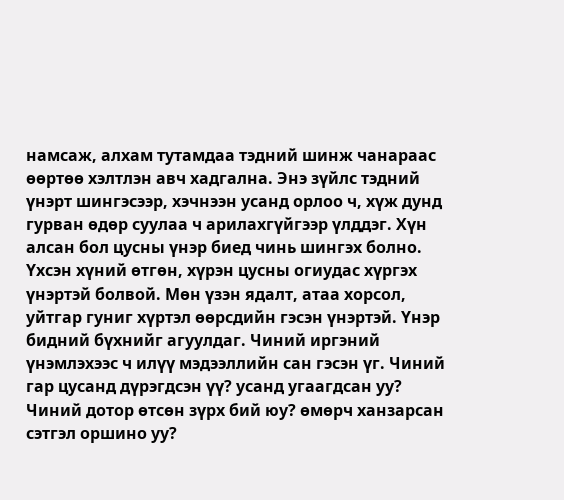намсаж, алхам тутамдаа тэдний шинж чанараас өөртөө хэлтлэн авч хадгална. Энэ зүйлс тэдний үнэрт шингэсээр, хэчнээн усанд орлоо ч, хүж дунд гурван өдөр суулаа ч арилахгүйгээр үлддэг. Хүн алсан бол цусны үнэр биед чинь шингэх болно. Үхсэн хүний өтгөн, хүрэн цусны огиудас хүргэх үнэртэй болвой. Мөн үзэн ядалт, атаа хорсол, уйтгар гуниг хүртэл өөрсдийн гэсэн үнэртэй. Үнэр бидний бүхнийг агуулдаг. Чиний иргэний үнэмлэхээс ч илүү мэдээллийн сан гэсэн үг. Чиний гар цусанд дүрэгдсэн үү? усанд угаагдсан уу? Чиний дотор өтсөн зүрх бий юу? өмөрч ханзарсан сэтгэл оршино уу?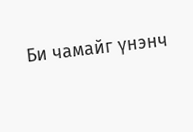Би чамайг үнэнч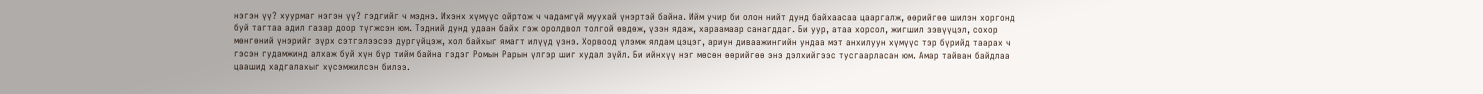нэгэн үү? хуурмаг нэгэн үү? гэдгийг ч мэднэ. Ихэнх хүмүүс ойртож ч чадамгүй муухай үнэртэй байна. Ийм учир би олон нийт дунд байхаасаа цааргалж, өөрийгөө шилэн хоргонд буй тагтаа адил газар доор түгжсэн юм. Тэдний дунд удаан байх гэж оролдвол толгой өвдөж, үзэн ядаж, хараамаар санагддаг. Би уур, атаа хорсол, жигшил зэвүүцэл, сохор мөнгөний үнэрийг зүрх сэтгэлээсээ дургүйцэж, хол байхыг ямагт илүүд үзнэ. Хорвоод үлэмж ялдам цэцэг, ариун диваажингийн ундаа мэт анхилуун хүмүүс тэр бүрийд таарах ч гэсэн гудамжинд алхаж буй хүн бүр тийм байна гэдэг Ромын Рарын үлгэр шиг худал зүйл. Би ийнхүү нэг мөсөн өөрийгөө энэ дэлхийгээс тусгаарласан юм. Амар тайван байдлаа цаашид хадгалахыг хүсэмжилсэн билээ.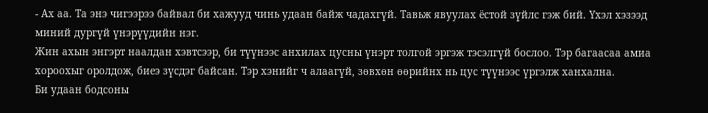- Ах аа. Та энэ чигээрээ байвал би хажууд чинь удаан байж чадахгүй. Тавьж явуулах ёстой зүйлс гэж бий. Үхэл хэзээд миний дургүй үнэрүүдийн нэг.
Жин ахын энгэрт наалдан хэвтсээр, би түүнээс анхилах цусны үнэрт толгой эргэж тэсэлгүй бослоо. Тэр багаасаа амиа хороохыг оролдож, биеэ зүсдэг байсан. Тэр хэнийг ч алаагүй, зөвхөн өөрийнх нь цус түүнээс үргэлж ханхална.
Би удаан бодсоны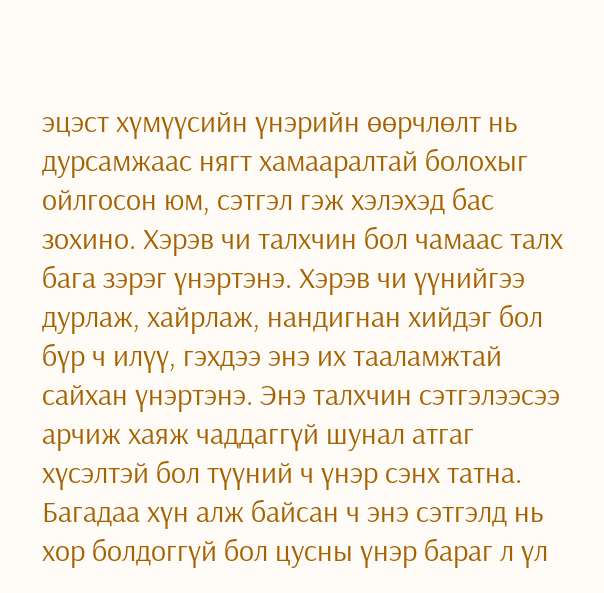эцэст хүмүүсийн үнэрийн өөрчлөлт нь дурсамжаас нягт хамааралтай болохыг ойлгосон юм, сэтгэл гэж хэлэхэд бас зохино. Хэрэв чи талхчин бол чамаас талх бага зэрэг үнэртэнэ. Хэрэв чи үүнийгээ дурлаж, хайрлаж, нандигнан хийдэг бол бүр ч илүү, гэхдээ энэ их тааламжтай сайхан үнэртэнэ. Энэ талхчин сэтгэлээсээ арчиж хаяж чаддаггүй шунал атгаг хүсэлтэй бол түүний ч үнэр сэнх татна. Багадаа хүн алж байсан ч энэ сэтгэлд нь хор болдоггүй бол цусны үнэр бараг л үл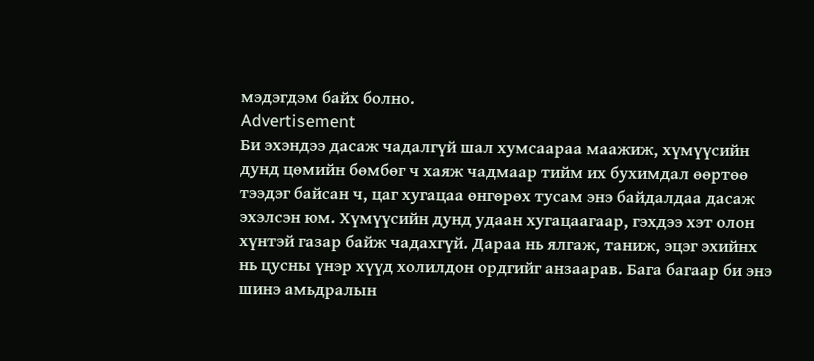мэдэгдэм байх болно.
Advertisement
Би эхэндээ дасаж чадалгүй шал хумсаараа маажиж, хүмүүсийн дунд цөмийн бөмбөг ч хаяж чадмаар тийм их бухимдал өөртөө тээдэг байсан ч, цаг хугацаа өнгөрөх тусам энэ байдалдаа дасаж эхэлсэн юм. Хүмүүсийн дунд удаан хугацаагаар, гэхдээ хэт олон хүнтэй газар байж чадахгүй. Дараа нь ялгаж, таниж, эцэг эхийнх нь цусны үнэр хүүд холилдон ордгийг анзаарав. Бага багаар би энэ шинэ амьдралын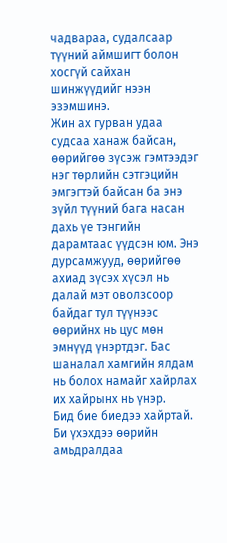чадвараа, судалсаар түүний аймшигт болон хосгүй сайхан шинжүүдийг нээн эзэмшинэ.
Жин ах гурван удаа судсаа ханаж байсан, өөрийгөө зүсэж гэмтээдэг нэг төрлийн сэтгэцийн эмгэгтэй байсан ба энэ зүйл түүний бага насан дахь үе тэнгийн дарамтаас үүдсэн юм. Энэ дурсамжууд, өөрийгөө ахиад зүсэх хүсэл нь далай мэт оволзсоор байдаг тул түүнээс өөрийнх нь цус мөн эмнүүд үнэртдэг. Бас шаналал хамгийн ялдам нь болох намайг хайрлах их хайрынх нь үнэр.
Бид бие биедээ хайртай. Би үхэхдээ өөрийн амьдралдаа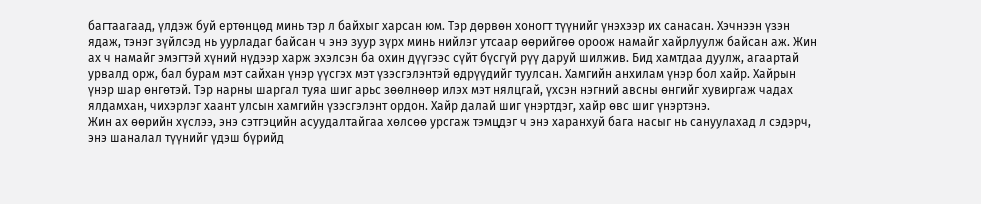багтаагаад, үлдэж буй ертөнцөд минь тэр л байхыг харсан юм. Тэр дөрвөн хоногт түүнийг үнэхээр их санасан. Хэчнээн үзэн ядаж, тэнэг зүйлсэд нь уурладаг байсан ч энэ зуур зүрх минь нийлэг утсаар өөрийгөө ороож намайг хайрлуулж байсан аж. Жин ах ч намайг эмэгтэй хүний нүдээр харж эхэлсэн ба охин дүүгээс сүйт бүсгүй рүү даруй шилжив. Бид хамтдаа дуулж, агаартай урвалд орж, бал бурам мэт сайхан үнэр үүсгэх мэт үзэсгэлэнтэй өдрүүдийг туулсан. Хамгийн анхилам үнэр бол хайр. Хайрын үнэр шар өнгөтэй. Тэр нарны шаргал туяа шиг арьс зөөлнөөр илэх мэт нялцгай, үхсэн нэгний авсны өнгийг хувиргаж чадах ялдамхан, чихэрлэг хаант улсын хамгийн үзэсгэлэнт ордон. Хайр далай шиг үнэртдэг, хайр өвс шиг үнэртэнэ.
Жин ах өөрийн хүслээ, энэ сэтгэцийн асуудалтайгаа хөлсөө урсгаж тэмцдэг ч энэ харанхуй бага насыг нь сануулахад л сэдэрч, энэ шаналал түүнийг үдэш бүрийд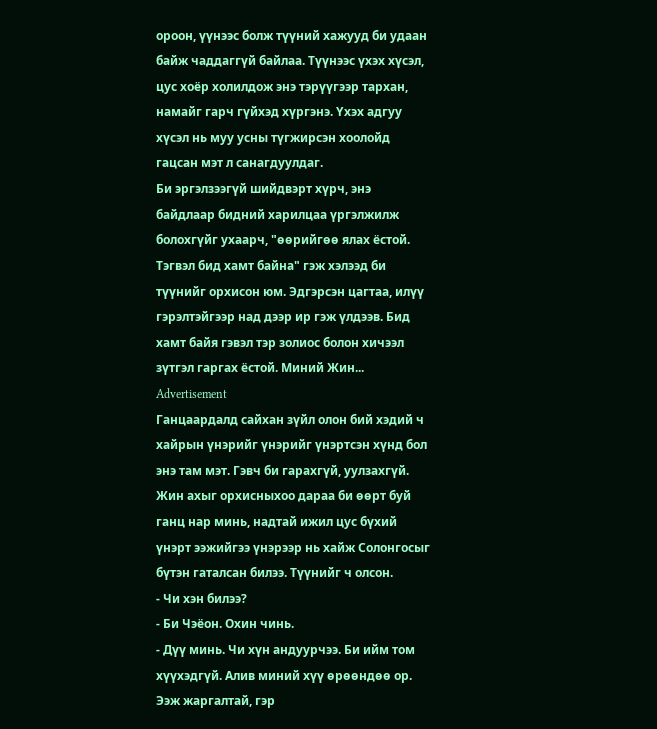ороон, үүнээс болж түүний хажууд би удаан байж чаддаггүй байлаа. Түүнээс үхэх хүсэл, цус хоёр холилдож энэ тэрүүгээр тархан, намайг гарч гүйхэд хүргэнэ. Үхэх адгуу хүсэл нь муу усны түгжирсэн хоолойд гацсан мэт л санагдуулдаг.
Би эргэлзээгүй шийдвэрт хүрч, энэ байдлаар бидний харилцаа үргэлжилж болохгүйг ухаарч, "өөрийгөө ялах ёстой. Тэгвэл бид хамт байна" гэж хэлээд би түүнийг орхисон юм. Эдгэрсэн цагтаа, илүү гэрэлтэйгээр над дээр ир гэж үлдээв. Бид хамт байя гэвэл тэр золиос болон хичээл зүтгэл гаргах ёстой. Миний Жин...
Advertisement
Ганцаардалд сайхан зүйл олон бий хэдий ч хайрын үнэрийг үнэрийг үнэртсэн хүнд бол энэ там мэт. Гэвч би гарахгүй, уулзахгүй.
Жин ахыг орхисныхоо дараа би өөрт буй ганц нар минь, надтай ижил цус бүхий үнэрт ээжийгээ үнэрээр нь хайж Солонгосыг бүтэн гаталсан билээ. Түүнийг ч олсон.
- Чи хэн билээ?
- Би Чэёон. Охин чинь.
- Дүү минь. Чи хүн андуурчээ. Би ийм том хүүхэдгүй. Алив миний хүү өрөөндөө ор.
Ээж жаргалтай, гэр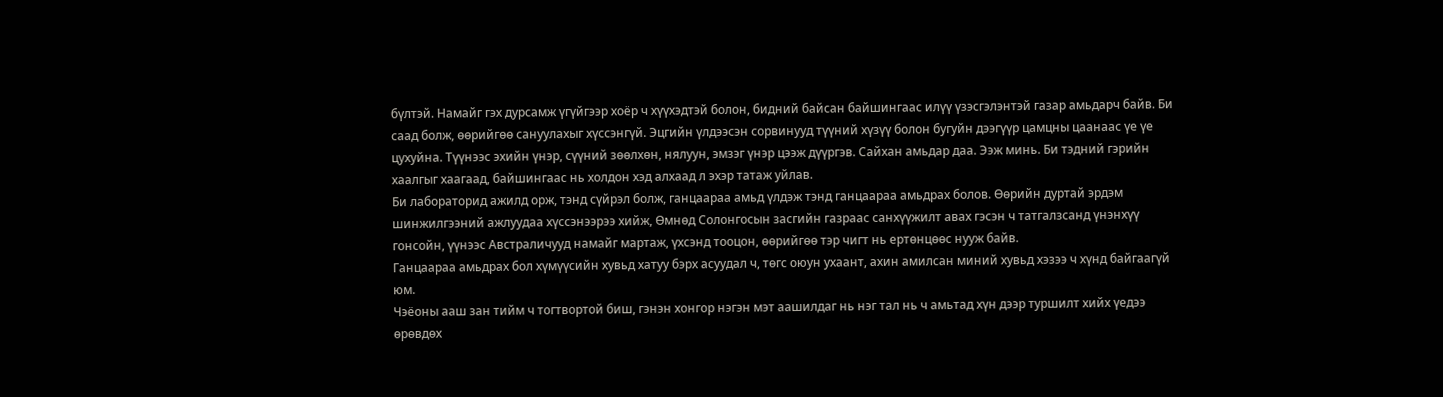бүлтэй. Намайг гэх дурсамж үгүйгээр хоёр ч хүүхэдтэй болон, бидний байсан байшингаас илүү үзэсгэлэнтэй газар амьдарч байв. Би саад болж, өөрийгөө сануулахыг хүссэнгүй. Эцгийн үлдээсэн сорвинууд түүний хүзүү болон бугуйн дээгүүр цамцны цаанаас үе үе цухуйна. Түүнээс эхийн үнэр, сүүний зөөлхөн, нялуун, эмзэг үнэр цээж дүүргэв. Сайхан амьдар даа. Ээж минь. Би тэдний гэрийн хаалгыг хаагаад, байшингаас нь холдон хэд алхаад л эхэр татаж уйлав.
Би лабораторид ажилд орж, тэнд сүйрэл болж, ганцаараа амьд үлдэж тэнд ганцаараа амьдрах болов. Өөрийн дуртай эрдэм шинжилгээний ажлуудаа хүссэнээрээ хийж, Өмнөд Солонгосын засгийн газраас санхүүжилт авах гэсэн ч татгалзсанд үнэнхүү гонсойн, үүнээс Австраличууд намайг мартаж, үхсэнд тооцон, өөрийгөө тэр чигт нь ертөнцөөс нууж байв.
Ганцаараа амьдрах бол хүмүүсийн хувьд хатуу бэрх асуудал ч, төгс оюун ухаант, ахин амилсан миний хувьд хэзээ ч хүнд байгаагүй юм.
Чэёоны ааш зан тийм ч тогтвортой биш, гэнэн хонгор нэгэн мэт аашилдаг нь нэг тал нь ч амьтад хүн дээр туршилт хийх үедээ өрөвдөх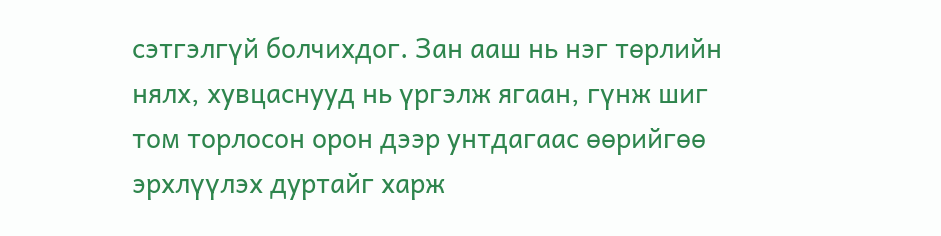сэтгэлгүй болчихдог. Зан ааш нь нэг төрлийн нялх, хувцаснууд нь үргэлж ягаан, гүнж шиг том торлосон орон дээр унтдагаас өөрийгөө эрхлүүлэх дуртайг харж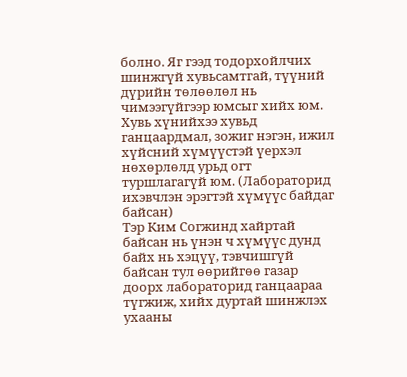болно. Яг гээд тодорхойлчих шинжгүй хувьсамтгай, түүний дүрийн төлөөлөл нь чимээгүйгээр юмсыг хийх юм. Хувь хүнийхээ хувьд ганцаардмал, зожиг нэгэн, ижил хүйсний хүмүүстэй үерхэл нөхөрлөлд урьд огт туршлагагүй юм. (Лабораторид ихэвчлэн эрэгтэй хүмүүс байдаг байсан)
Тэр Ким Согжинд хайртай байсан нь үнэн ч хүмүүс дунд байх нь хэцүү, тэвчишгүй байсан тул өөрийгөө газар доорх лабораторид ганцаараа түгжиж, хийх дуртай шинжлэх ухааны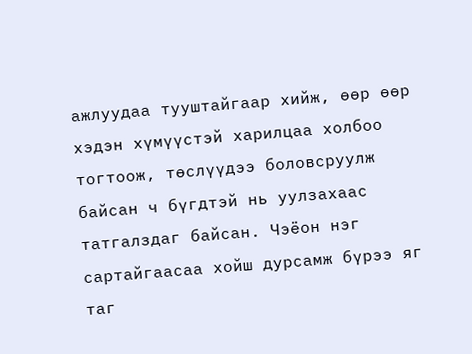ажлуудаа тууштайгаар хийж, өөр өөр хэдэн хүмүүстэй харилцаа холбоо тогтоож, төслүүдээ боловсруулж байсан ч бүгдтэй нь уулзахаас татгалздаг байсан. Чэёон нэг сартайгаасаа хойш дурсамж бүрээ яг таг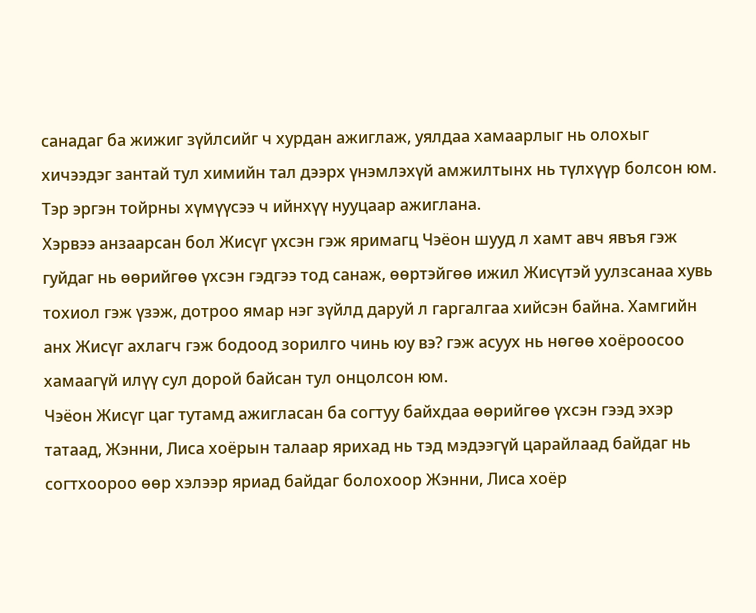санадаг ба жижиг зүйлсийг ч хурдан ажиглаж, уялдаа хамаарлыг нь олохыг хичээдэг зантай тул химийн тал дээрх үнэмлэхүй амжилтынх нь түлхүүр болсон юм. Тэр эргэн тойрны хүмүүсээ ч ийнхүү нууцаар ажиглана.
Хэрвээ анзаарсан бол Жисүг үхсэн гэж яримагц Чэёон шууд л хамт авч явъя гэж гуйдаг нь өөрийгөө үхсэн гэдгээ тод санаж, өөртэйгөө ижил Жисүтэй уулзсанаа хувь тохиол гэж үзэж, дотроо ямар нэг зүйлд даруй л гаргалгаа хийсэн байна. Хамгийн анх Жисүг ахлагч гэж бодоод зорилго чинь юу вэ? гэж асуух нь нөгөө хоёроосоо хамаагүй илүү сул дорой байсан тул онцолсон юм.
Чэёон Жисүг цаг тутамд ажигласан ба согтуу байхдаа өөрийгөө үхсэн гээд эхэр татаад, Жэнни, Лиса хоёрын талаар ярихад нь тэд мэдээгүй царайлаад байдаг нь согтхоороо өөр хэлээр яриад байдаг болохоор Жэнни, Лиса хоёр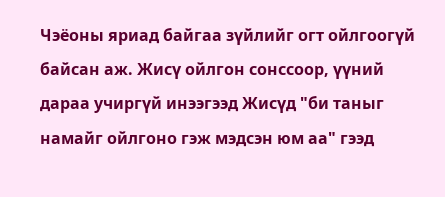Чэёоны яриад байгаа зүйлийг огт ойлгоогүй байсан аж. Жисү ойлгон сонссоор, үүний дараа учиргүй инээгээд Жисүд "би таныг намайг ойлгоно гэж мэдсэн юм аа" гээд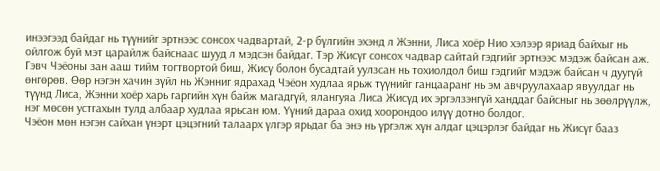инээгээд байдаг нь түүнийг эртнээс сонсох чадвартай, 2-р бүлгийн эхэнд л Жэнни, Лиса хоёр Нио хэлээр яриад байхыг нь ойлгож буй мэт царайлж байснаас шууд л мэдсэн байдаг. Тэр Жисүг сонсох чадвар сайтай гэдгийг эртнээс мэдэж байсан аж.
Гэвч Чэёоны зан ааш тийм тогтвортой биш, Жисү болон бусадтай уулзсан нь тохиолдол биш гэдгийг мэдэж байсан ч дуугүй өнгөрөв. Өөр нэгэн хачин зүйл нь Жэнниг ядрахад Чэёон худлаа ярьж түүнийг ганцааранг нь эм авчруулахаар явуулдаг нь түүнд Лиса, Жэнни хоёр харь гаргийн хүн байж магадгүй, ялангуяа Лиса Жисүд их эргэлзэнгүй ханддаг байсныг нь зөөлрүүлж, нэг мөсөн устгахын тулд албаар худлаа ярьсан юм. Үүний дараа охид хоорондоо илүү дотно болдог.
Чэёон мөн нэгэн сайхан үнэрт цэцэгний талаарх үлгэр ярьдаг ба энэ нь үргэлж хүн алдаг цэцэрлэг байдаг нь Жисүг бааз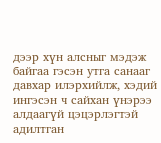дээр хүн алсныг мэдэж байгаа гэсэн утга санааг давхар илэрхийлж, хэдий ингэсэн ч сайхан үнэрээ алдаагүй цэцэрлэгтэй адилтган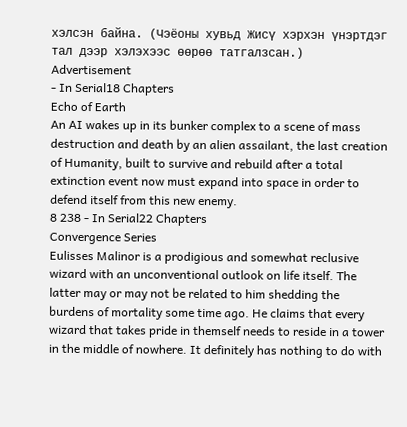хэлсэн байна. (Чэёоны хувьд Жисү хэрхэн үнэртдэг тал дээр хэлэхээс өөрөө татгалзсан.)
Advertisement
- In Serial18 Chapters
Echo of Earth
An AI wakes up in its bunker complex to a scene of mass destruction and death by an alien assailant, the last creation of Humanity, built to survive and rebuild after a total extinction event now must expand into space in order to defend itself from this new enemy.
8 238 - In Serial22 Chapters
Convergence Series
Eulisses Malinor is a prodigious and somewhat reclusive wizard with an unconventional outlook on life itself. The latter may or may not be related to him shedding the burdens of mortality some time ago. He claims that every wizard that takes pride in themself needs to reside in a tower in the middle of nowhere. It definitely has nothing to do with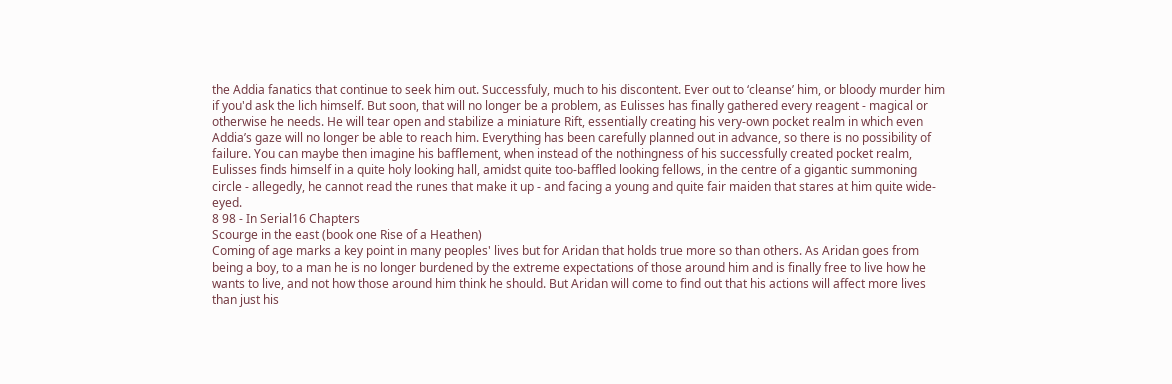the Addia fanatics that continue to seek him out. Successfuly, much to his discontent. Ever out to ‘cleanse’ him, or bloody murder him if you'd ask the lich himself. But soon, that will no longer be a problem, as Eulisses has finally gathered every reagent - magical or otherwise he needs. He will tear open and stabilize a miniature Rift, essentially creating his very-own pocket realm in which even Addia’s gaze will no longer be able to reach him. Everything has been carefully planned out in advance, so there is no possibility of failure. You can maybe then imagine his bafflement, when instead of the nothingness of his successfully created pocket realm, Eulisses finds himself in a quite holy looking hall, amidst quite too-baffled looking fellows, in the centre of a gigantic summoning circle - allegedly, he cannot read the runes that make it up - and facing a young and quite fair maiden that stares at him quite wide-eyed.
8 98 - In Serial16 Chapters
Scourge in the east (book one Rise of a Heathen)
Coming of age marks a key point in many peoples' lives but for Aridan that holds true more so than others. As Aridan goes from being a boy, to a man he is no longer burdened by the extreme expectations of those around him and is finally free to live how he wants to live, and not how those around him think he should. But Aridan will come to find out that his actions will affect more lives than just his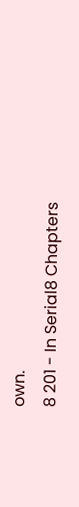own.
8 201 - In Serial8 Chapters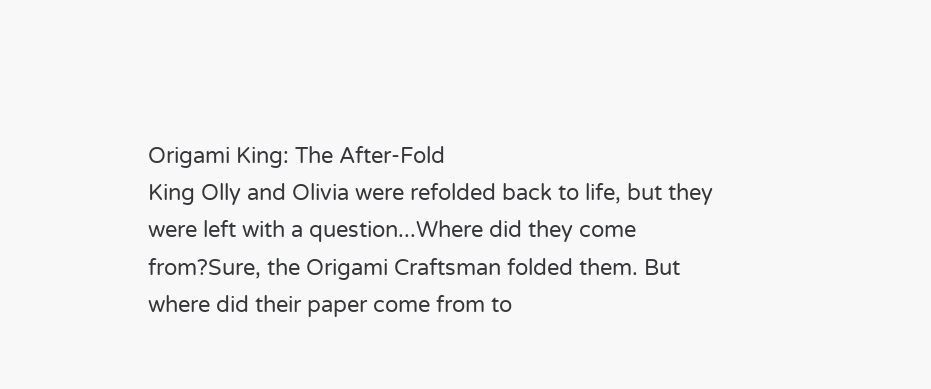Origami King: The After-Fold
King Olly and Olivia were refolded back to life, but they were left with a question...Where did they come from?Sure, the Origami Craftsman folded them. But where did their paper come from to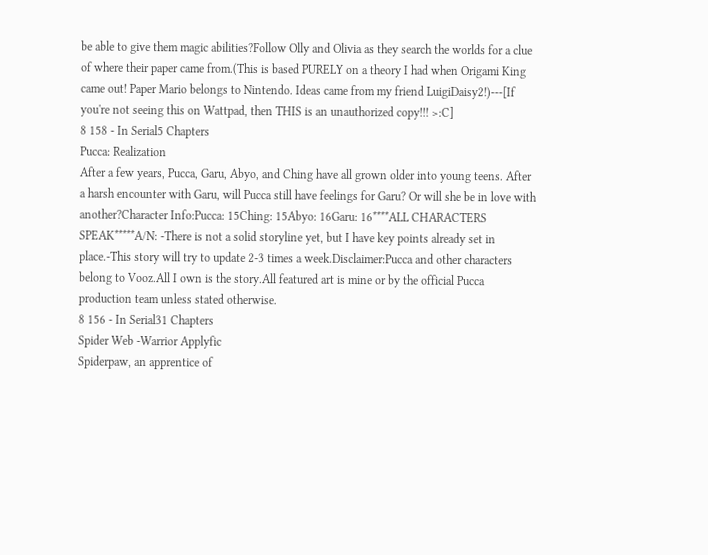be able to give them magic abilities?Follow Olly and Olivia as they search the worlds for a clue of where their paper came from.(This is based PURELY on a theory I had when Origami King came out! Paper Mario belongs to Nintendo. Ideas came from my friend LuigiDaisy2!)---[If you're not seeing this on Wattpad, then THIS is an unauthorized copy!!! >:C]
8 158 - In Serial5 Chapters
Pucca: Realization
After a few years, Pucca, Garu, Abyo, and Ching have all grown older into young teens. After a harsh encounter with Garu, will Pucca still have feelings for Garu? Or will she be in love with another?Character Info:Pucca: 15Ching: 15Abyo: 16Garu: 16****ALL CHARACTERS SPEAK*****A/N: -There is not a solid storyline yet, but I have key points already set in place.-This story will try to update 2-3 times a week.Disclaimer:Pucca and other characters belong to Vooz.All I own is the story.All featured art is mine or by the official Pucca production team unless stated otherwise.
8 156 - In Serial31 Chapters
Spider Web -Warrior Applyfic
Spiderpaw, an apprentice of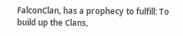FalconClan, has a prophecy to fulfill: To build up the Clans,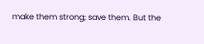make them strong; save them. But the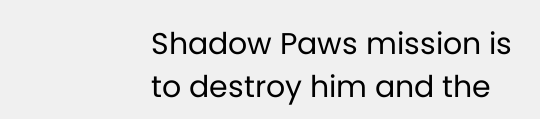Shadow Paws mission is to destroy him and the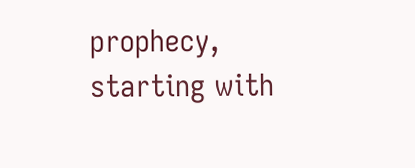prophecy, starting with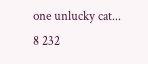one unlucky cat...
8 232